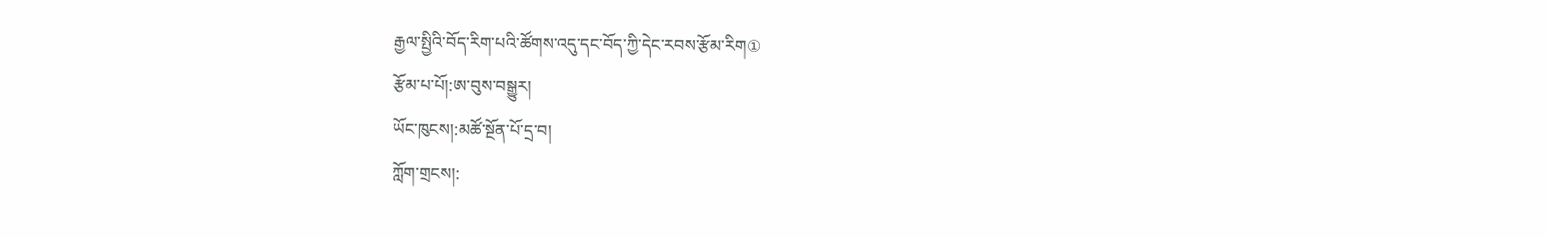རྒྱལ་སྤྱིའི་བོད་རིག་པའི་ཚོགས་འདུ་དང་བོད་ཀྱི་དེང་རབས་རྩོམ་རིག①
རྩོམ་པ་པོ།:ཨ་བུས་བསྒྱུར།
ཡོང་ཁུངས།:མཚོ་སྔོན་པོ་དྲ་བ།
ཀློག་གྲངས།: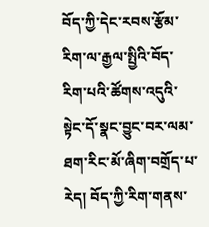བོད་ཀྱི་དེང་རབས་རྩོམ་རིག་ལ་རྒྱལ་སྤྱིའི་བོད་རིག་པའི་ཚོགས་འདུའི་སྟེང་དོ་སྣང་བྱུང་བར་ལམ་ཐག་རིང་མོ་ཞིག་བགྲོད་པ་རེད། བོད་ཀྱི་རིག་གནས་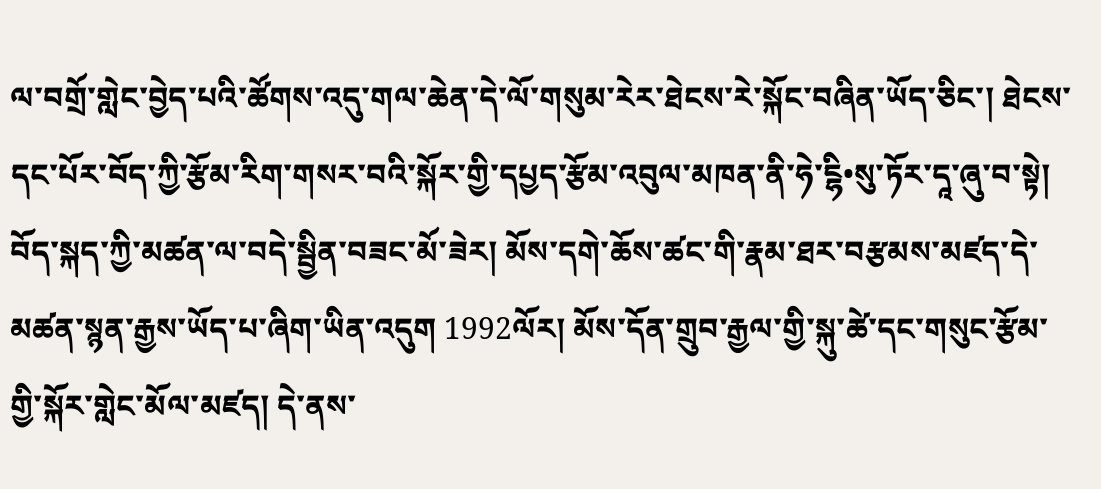ལ་བགྲོ་གླེང་བྱེད་པའི་ཚོགས་འདུ་གལ་ཆེན་དེ་ལོ་གསུམ་རེར་ཐེངས་རེ་སྐོང་བཞིན་ཡོད་ཅིང་། ཐེངས་དང་པོར་བོད་ཀྱི་རྩོམ་རིག་གསར་བའི་སྐོར་གྱི་དཔྱད་རྩོམ་འབུལ་མཁན་ནི་ཧེ་ངྷི•སུ་ཏོར་དཱ་ཞུ་བ་སྟེ། བོད་སྐད་ཀྱི་མཚན་ལ་བདེ་སྦྱིན་བཟང་མོ་ཟེར། མོས་དགེ་ཆོས་ཚང་གི་རྣམ་ཐར་བརྩམས་མཛད་དེ་མཚན་སྙན་རྒྱས་ཡོད་པ་ཞིག་ཡིན་འདུག 1992ལོར། མོས་དོན་གྲུབ་རྒྱལ་གྱི་སྐུ་ཚེ་དང་གསུང་རྩོམ་གྱི་སྐོར་གླེང་མོལ་མཛད། དེ་ནས་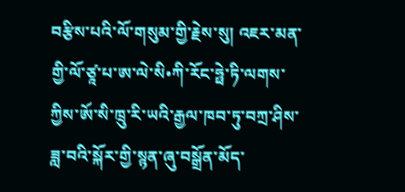བརྩིས་པའི་ལོ་གསུམ་གྱི་རྗེས་སུ། འཇར་མན་གྱི་ལོ་ཙཱ་པ་ཨ་ལེ་སི•ཀི་རོང་ཧྥེ་ཏི་ལགས་ཀྱིས་ཨོ་སི་ཁྲུ་རི་ཡའི་རྒྱལ་ཁབ་ཏུ་བཀྲ་ཤིས་ཟླ་བའི་སྐོར་གྱི་སྙན་ཞུ་བསྒྲོན་མོད་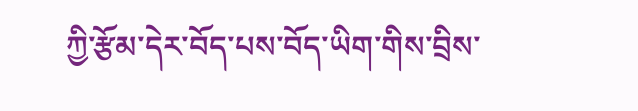ཀྱི་རྩོམ་དེར་བོད་པས་བོད་ཡིག་གིས་བྲིས་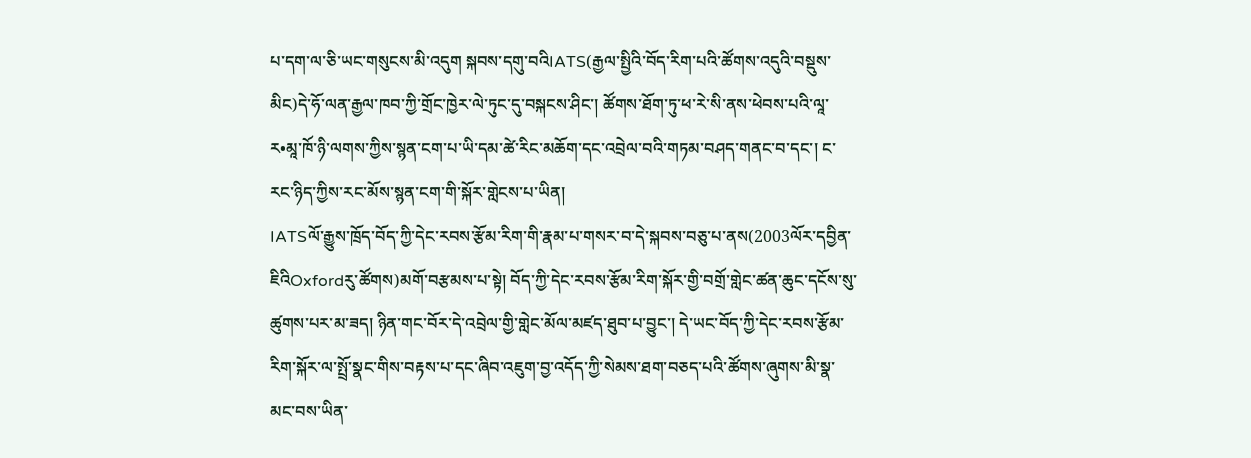པ་དག་ལ་ཅི་ཡང་གསུངས་མི་འདུག སྐབས་དགུ་བའིIATS(རྒྱལ་སྤྱིའི་བོད་རིག་པའི་ཚོགས་འདུའི་བསྡུས་མིང)དེ་ཧོ་ལན་རྒྱལ་ཁབ་ཀྱི་གྲོང་ཁྱེར་ལེ་ཏུང་དུ་བསྐངས་ཤིང་། ཚོགས་ཐོག་ཏུ་ཕ་རེ་སི་ནས་ཕེབས་པའི་ལཱ་ར•མཱ་ཁོ་ཉི་ལགས་ཀྱིས་སྙན་ངག་པ་ཡི་དམ་ཚེ་རིང་མཆོག་དང་འབྲེལ་བའི་གཏམ་བཤད་གནང་བ་དང་། ང་རང་ཉིད་ཀྱིས་རང་མོས་སྙན་ངག་གི་སྐོར་གླེངས་པ་ཡིན།
IATSལོ་རྒྱུས་ཁྲོད་བོད་ཀྱི་དེང་རབས་རྩོམ་རིག་གི་རྣམ་པ་གསར་བ་དེ་སྐབས་བཅུ་པ་ནས(2003ལོར་དབྱིན་ཇིའིOxfordརུ་ཚོགས)མགོ་བརྩམས་པ་སྟེ། བོད་ཀྱི་དེང་རབས་རྩོམ་རིག་སྐོར་གྱི་བགྲོ་གླེང་ཚན་ཆུང་དངོས་སུ་ཚུགས་པར་མ་ཟད། ཉིན་གང་བོར་དེ་འབྲེལ་གྱི་གླེང་མོལ་མཛད་ཐུབ་པ་བྱུང་། དེ་ཡང་བོད་ཀྱི་དེང་རབས་རྩོམ་རིག་སྐོར་ལ་སྤྲོ་སྣང་གིས་བརྟས་པ་དང་ཞིབ་འཇུག་བྱ་འདོད་ཀྱི་སེམས་ཐག་བཅད་པའི་ཚོགས་ཞུགས་མི་སྣ་མང་བས་ཡིན་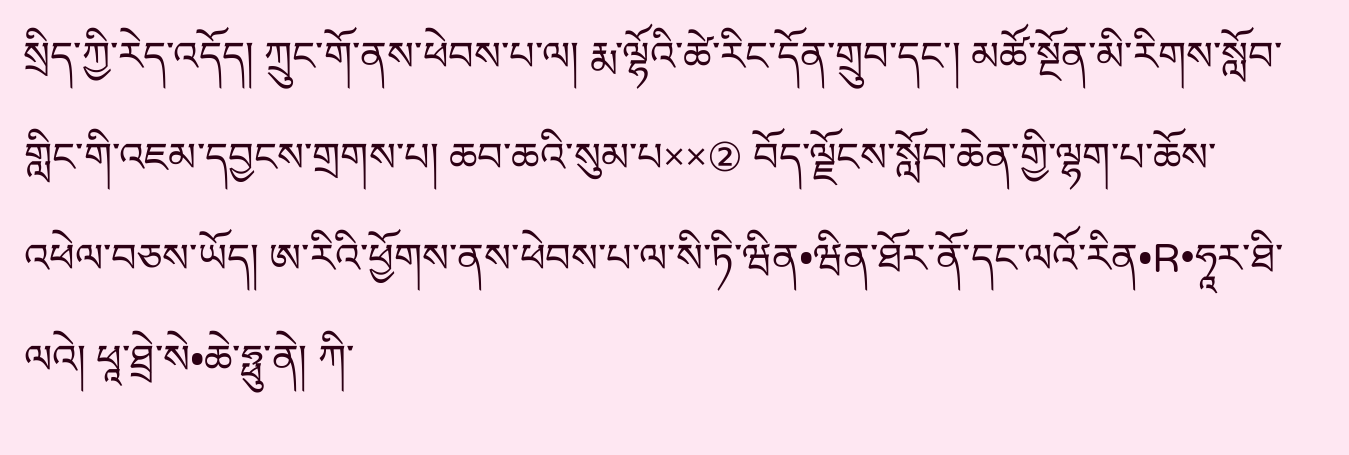སྲིད་ཀྱི་རེད་འདོད། ཀྲུང་གོ་ནས་ཕེབས་པ་ལ། རྨ་ལྷོའི་ཚེ་རིང་དོན་གྲུབ་དང་། མཚོ་སྔོན་མི་རིགས་སློབ་གླིང་གི་འཇམ་དབྱངས་གྲགས་པ། ཆབ་ཆའི་སུམ་པ××② བོད་ལྗོངས་སློབ་ཆེན་གྱི་ལྷག་པ་ཆོས་འཕེལ་བཅས་ཡོད། ཨ་རིའི་ཕྱོགས་ནས་ཕེབས་པ་ལ་སི་ཏི་ཝིན•ཝིན་ཐོར་ནོ་དང་ལའོ་རིན•R•ཧཱར་ཐི་ལའེ། ཕཱ་ཐྲེ་སེ•ཆེ་ཧྥུ་ནེ། ཀི་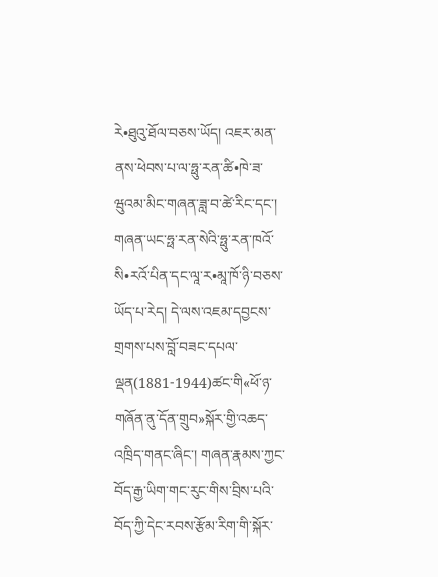རེ•ཐུའུ་ཐོལ་བཅས་ཡོད། འཇར་མན་ནས་ཕེབས་པ་ལ་ཧྥུ་རན་ཚི•ཁེ་ཟ་ཝུའམ་མིང་གཞན་ཟླ་བ་ཚེ་རིང་དང་། གཞན་ཡང་ཧྥ་རན་སེའི་ཧྥུ་རན་ཁའོ་སི•རའོ་པིན་དང་ལཱ་ར•མཱ་ཁོ་ཉི་བཅས་ཡོད་པ་རེད། དེ་ལས་འཇམ་དབྱངས་གྲགས་པས་བློ་བཟང་དཔལ་ལྡན(1881-1944)ཚང་གི«ཕོ་ཉ་གཞོན་ནུ་དོན་གྲུབ»སྐོར་གྱི་འཆད་འཁྲིད་གནང་ཞིང་། གཞན་རྣམས་ཀྱང་བོད་རྒྱ་ཡིག་གང་རུང་གིས་བྲིས་པའི་བོད་ཀྱི་དེང་རབས་རྩོམ་རིག་གི་སྐོར་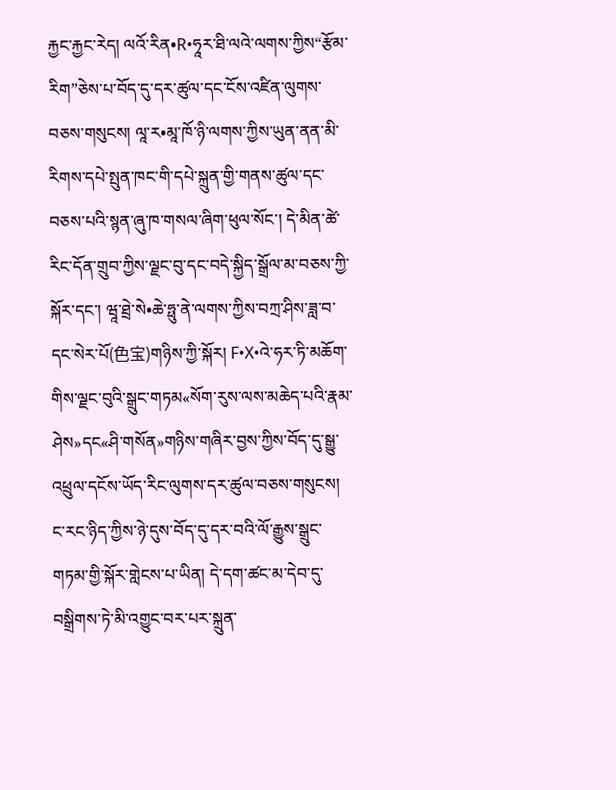རྐྱང་རྐྱང་རེད། ལའོ་རིན•R•ཧཱར་ཐི་ལའེ་ལགས་ཀྱིས“རྩོམ་རིག”ཅེས་པ་བོད་དུ་དར་ཚུལ་དང་ངོས་འཛིན་ལུགས་བཅས་གསུངས། ལཱ་ར•མཱ་ཁོ་ཉི་ལགས་ཀྱིས་ཡུན་ནན་མི་རིགས་དཔེ་སྤུན་ཁང་གི་དཔེ་སྐྲུན་གྱི་གནས་ཚུལ་དང་བཅས་པའི་སྙན་ཞུ་ཁ་གསལ་ཞིག་ཕུལ་སོང་། དེ་མིན་ཚེ་རིང་དོན་གྲུབ་ཀྱིས་ལྗང་བུ་དང་བདེ་སྐྱིད་སྒྲོལ་མ་བཅས་ཀྱི་སྐོར་དང་། ཝཱ་ཐྲེ་སེ•ཆེ་ཧྥུ་ནེ་ལགས་ཀྱིས་བཀྲ་ཤིས་ཟླ་བ་དང་སེར་པོ(色宝)གཉིས་ཀྱི་སྐོར། F•X•འེ་ཧར་ཏི་མཆོག་གིས་ལྗང་བུའི་སྒྲུང་གཏམ«སོག་རུས་ལས་མཆེད་པའི་རྣམ་ཤེས»དང«ཤི་གསོན»གཉིས་གཞིར་བྱས་ཀྱིས་བོད་དུ་སྒྱུ་འཕྲུལ་དངོས་ཡོད་རིང་ལུགས་དར་ཚུལ་བཅས་གསུངས། ང་རང་ཉིད་ཀྱིས་ཉེ་དུས་བོད་དུ་དར་བའི་ལོ་རྒྱུས་སྒྲུང་གཏམ་གྱི་སྐོར་གླེངས་པ་ཡིན། དེ་དག་ཚང་མ་དེབ་དུ་བསྒྲིགས་ཏེ་མི་འགྱུང་བར་པར་སྐྲུན་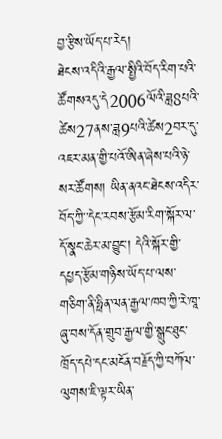བྱ་རྩིས་ཡོད་པ་རེད།
ཐེངས་འདིའི་རྒྱལ་སྤྱིའི་བོད་རིག་པའི་ཚོགསའདུ་དེ2006ལོའི་ཟླ8པའི་ཚེས27ནས་ཟླ9པའི་ཚེས2བར་དུ་འཇར་མན་གྱི་པའོ་ཨིན་ཞེས་པའི་ཉེ་སར་ཚོགས། ཡིན་ནའང་ཐེངས་འདིར་བོད་ཀྱི་་དེང་རབས་རྩོམ་རིག་སྐོར་ལ་དོ་སྣང་ཆེར་མ་བྱུང་། དེའི་སྐོར་གྱི་དཔྱད་རྩོམ་གཉིས་ཡོད་པ་ལས་གཅིག་ནི་ཧྥིན་ལན་རྒྱལ་ཁབ་ཀྱི་རེ་ཁཱ་ཞུ་བས་དོན་གྲུབ་རྒྱལ་གྱི་སྒྲུང་ཐུང་ཁྲོད་དཔེ་དང་མངོན་བརྗོད་ཀྱི་བཀོལ་ལུགས་ཇི་ལྟར་ཡིན་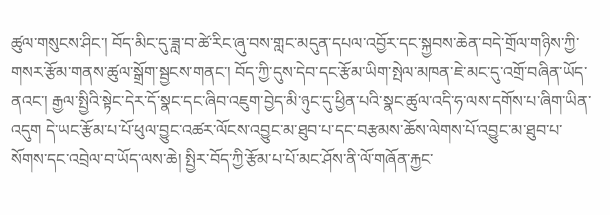ཚུལ་གསུངས་ཤིང་། བོད་མིང་དུ་ཟླ་བ་ཚེ་རིང་ཞུ་བས་གླང་མདུན་དཔལ་འབྱོར་དང་སྐྱབས་ཆེན་བདེ་གྲོལ་གཉིས་ཀྱི་གསར་རྩོམ་གནས་ཚུལ་སྒྲོག་སྦྱངས་གནང་། བོད་ཀྱི་དུས་དེབ་དང་རྩོམ་ཡིག་སྤེལ་མཁན་ཇེ་མང་དུ་འགྲོ་བཞིན་ཡོད་ནའང་། རྒྱལ་སྤྱིའི་སྟེང་དེར་དོ་སྣང་དང་ཞིབ་འཇུག་བྱེད་མི་ཉུང་དུ་ཕྱིན་པའི་སྣང་ཚུལ་འདི་ཧ་ལས་དགོས་པ་ཞིག་ཡིན་འདུག དེ་ཡང་རྩོམ་པ་པོ་ཕུལ་བྱུང་འཚར་ལོངས་འབྱུང་མ་ཐུབ་པ་དང་བརྩམས་ཆོས་ལེགས་པོ་འབྱུང་མ་ཐུབ་པ་སོགས་དང་འབྲེལ་བ་ཡོད་ལས་ཆེ། སྤྱིར་བོད་ཀྱི་རྩོམ་པ་པོ་མང་ཤོས་ནི་ལོ་གཞོན་རྐྱང་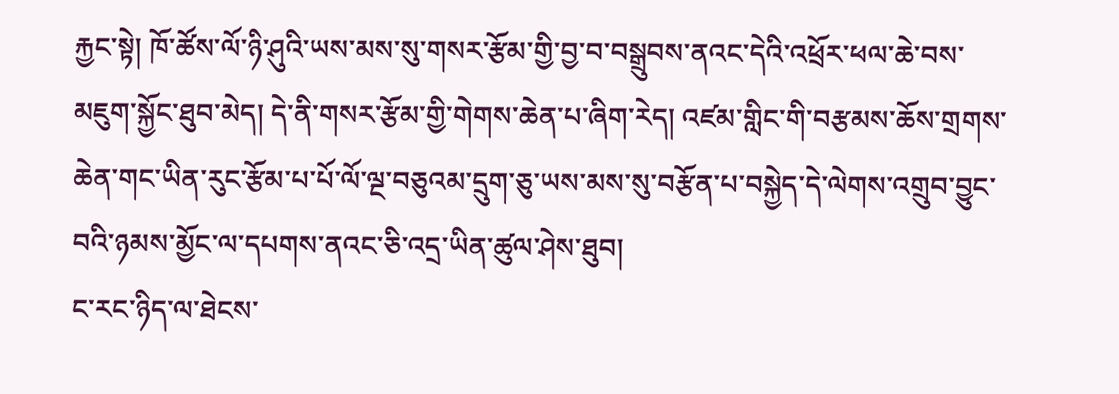རྐྱང་སྟེ། ཁོ་ཚོས་ལོ་ཉི་ཤུའི་ཡས་མས་སུ་གསར་རྩོམ་གྱི་བྱ་བ་བསྒྲུབས་ནའང་དེའི་འཕྲོར་ཕལ་ཆེ་བས་མཇུག་སྐྱོང་ཐུབ་མེད། དེ་ནི་གསར་རྩོམ་གྱི་གེགས་ཆེན་པ་ཞིག་རེད། འཛམ་གླིང་གི་བརྩམས་ཆོས་གྲགས་ཆེན་གང་ཡིན་རུང་རྩོམ་པ་པོ་ལོ་ལྔ་བཅུའམ་དྲུག་ཅུ་ཡས་མས་སུ་བརྩོན་པ་བསྐྱེད་དེ་ལེགས་འགྲུབ་བྱུང་བའི་ཉམས་མྱོང་ལ་དཔགས་ནའང་ཅི་འདྲ་ཡིན་ཚུལ་ཤེས་ཐུབ།
ང་རང་ཉིད་ལ་ཐེངས་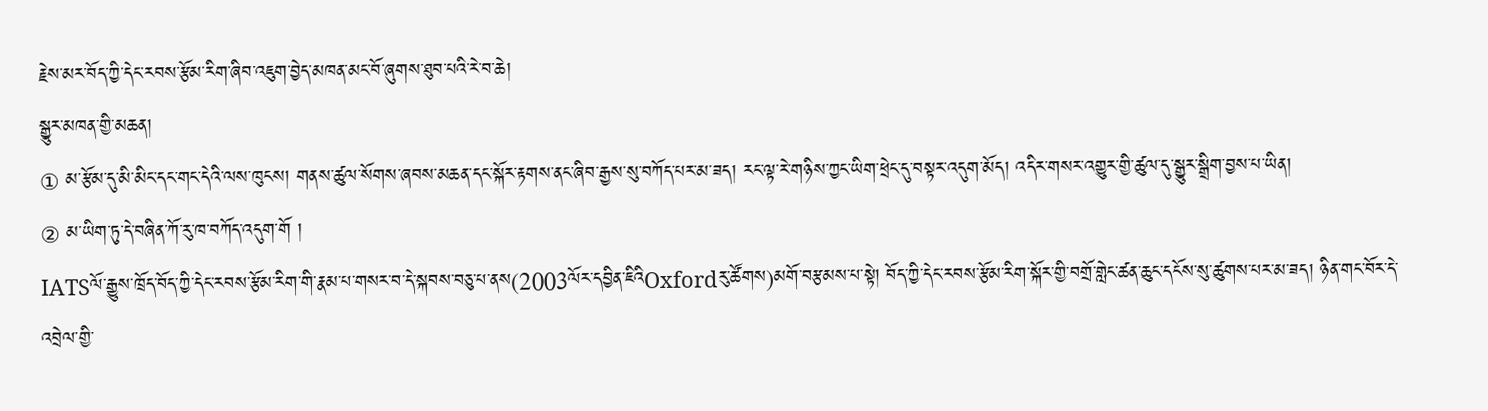རྗེས་མར་བོད་ཀྱི་དེང་རབས་རྩོམ་རིག་ཞིབ་འཇུག་བྱེད་མཁན་མང་བོ་ཞུགས་ཐུབ་པའི་རེ་བ་ཆེ།
སྒྱུར་མཁན་གྱི་མཆན།
① མ་རྩོམ་དུ་མི་མིང་དང་གང་དེའི་ལས་ཁུངས། གནས་ཚུལ་སོགས་ཞབས་མཆན་དང་སྐོར་རྟགས་ནང་ཞིབ་རྒྱས་སུ་བཀོད་པར་མ་ཟད། རང་ལྟ་རེ་གཉིས་ཀྱང་ཡིག་ཕྲེང་དུ་བསྟར་འདུག་མོད། འདིར་གསར་འགྱུར་གྱི་ཚུལ་དུ་སྒྱུར་སྒྲིག་བྱས་པ་ཡིན།
② མ་ཡིག་ཏུ་དེ་བཞིན་ཀོ་རུ་ཁ་བཀོད་འདུག་གོ །
IATSལོ་རྒྱུས་ཁྲོད་བོད་ཀྱི་དེང་རབས་རྩོམ་རིག་གི་རྣམ་པ་གསར་བ་དེ་སྐབས་བཅུ་པ་ནས(2003ལོར་དབྱིན་ཇིའིOxfordརུ་ཚོགས)མགོ་བརྩམས་པ་སྟེ། བོད་ཀྱི་དེང་རབས་རྩོམ་རིག་སྐོར་གྱི་བགྲོ་གླེང་ཚན་ཆུང་དངོས་སུ་ཚུགས་པར་མ་ཟད། ཉིན་གང་བོར་དེ་འབྲེལ་གྱི་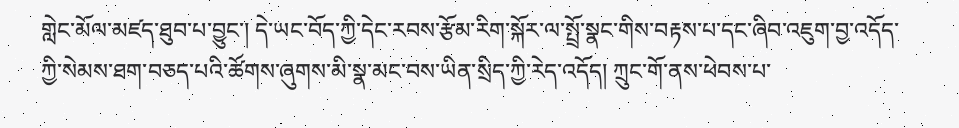གླེང་མོལ་མཛད་ཐུབ་པ་བྱུང་། དེ་ཡང་བོད་ཀྱི་དེང་རབས་རྩོམ་རིག་སྐོར་ལ་སྤྲོ་སྣང་གིས་བརྟས་པ་དང་ཞིབ་འཇུག་བྱ་འདོད་ཀྱི་སེམས་ཐག་བཅད་པའི་ཚོགས་ཞུགས་མི་སྣ་མང་བས་ཡིན་སྲིད་ཀྱི་རེད་འདོད། ཀྲུང་གོ་ནས་ཕེབས་པ་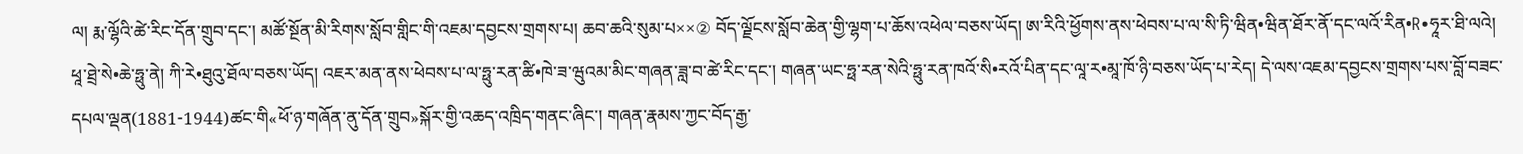ལ། རྨ་ལྷོའི་ཚེ་རིང་དོན་གྲུབ་དང་། མཚོ་སྔོན་མི་རིགས་སློབ་གླིང་གི་འཇམ་དབྱངས་གྲགས་པ། ཆབ་ཆའི་སུམ་པ××② བོད་ལྗོངས་སློབ་ཆེན་གྱི་ལྷག་པ་ཆོས་འཕེལ་བཅས་ཡོད། ཨ་རིའི་ཕྱོགས་ནས་ཕེབས་པ་ལ་སི་ཏི་ཝིན•ཝིན་ཐོར་ནོ་དང་ལའོ་རིན•R•ཧཱར་ཐི་ལའེ། ཕཱ་ཐྲེ་སེ•ཆེ་ཧྥུ་ནེ། ཀི་རེ•ཐུའུ་ཐོལ་བཅས་ཡོད། འཇར་མན་ནས་ཕེབས་པ་ལ་ཧྥུ་རན་ཚི•ཁེ་ཟ་ཝུའམ་མིང་གཞན་ཟླ་བ་ཚེ་རིང་དང་། གཞན་ཡང་ཧྥ་རན་སེའི་ཧྥུ་རན་ཁའོ་སི•རའོ་པིན་དང་ལཱ་ར•མཱ་ཁོ་ཉི་བཅས་ཡོད་པ་རེད། དེ་ལས་འཇམ་དབྱངས་གྲགས་པས་བློ་བཟང་དཔལ་ལྡན(1881-1944)ཚང་གི«ཕོ་ཉ་གཞོན་ནུ་དོན་གྲུབ»སྐོར་གྱི་འཆད་འཁྲིད་གནང་ཞིང་། གཞན་རྣམས་ཀྱང་བོད་རྒྱ་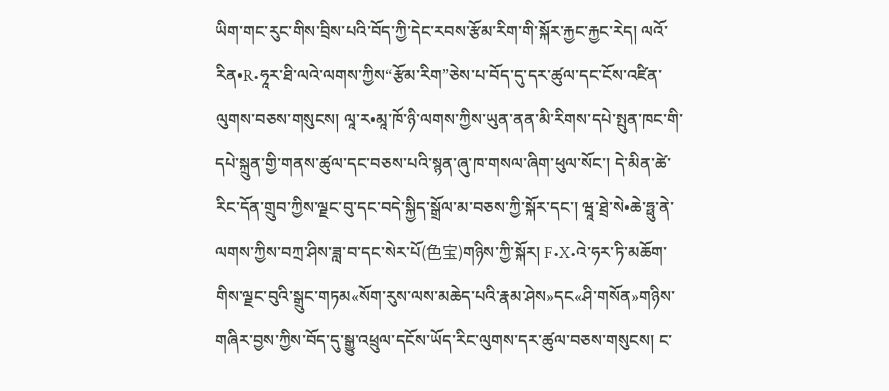ཡིག་གང་རུང་གིས་བྲིས་པའི་བོད་ཀྱི་དེང་རབས་རྩོམ་རིག་གི་སྐོར་རྐྱང་རྐྱང་རེད། ལའོ་རིན•R•ཧཱར་ཐི་ལའེ་ལགས་ཀྱིས“རྩོམ་རིག”ཅེས་པ་བོད་དུ་དར་ཚུལ་དང་ངོས་འཛིན་ལུགས་བཅས་གསུངས། ལཱ་ར•མཱ་ཁོ་ཉི་ལགས་ཀྱིས་ཡུན་ནན་མི་རིགས་དཔེ་སྤུན་ཁང་གི་དཔེ་སྐྲུན་གྱི་གནས་ཚུལ་དང་བཅས་པའི་སྙན་ཞུ་ཁ་གསལ་ཞིག་ཕུལ་སོང་། དེ་མིན་ཚེ་རིང་དོན་གྲུབ་ཀྱིས་ལྗང་བུ་དང་བདེ་སྐྱིད་སྒྲོལ་མ་བཅས་ཀྱི་སྐོར་དང་། ཝཱ་ཐྲེ་སེ•ཆེ་ཧྥུ་ནེ་ལགས་ཀྱིས་བཀྲ་ཤིས་ཟླ་བ་དང་སེར་པོ(色宝)གཉིས་ཀྱི་སྐོར། F•X•འེ་ཧར་ཏི་མཆོག་གིས་ལྗང་བུའི་སྒྲུང་གཏམ«སོག་རུས་ལས་མཆེད་པའི་རྣམ་ཤེས»དང«ཤི་གསོན»གཉིས་གཞིར་བྱས་ཀྱིས་བོད་དུ་སྒྱུ་འཕྲུལ་དངོས་ཡོད་རིང་ལུགས་དར་ཚུལ་བཅས་གསུངས། ང་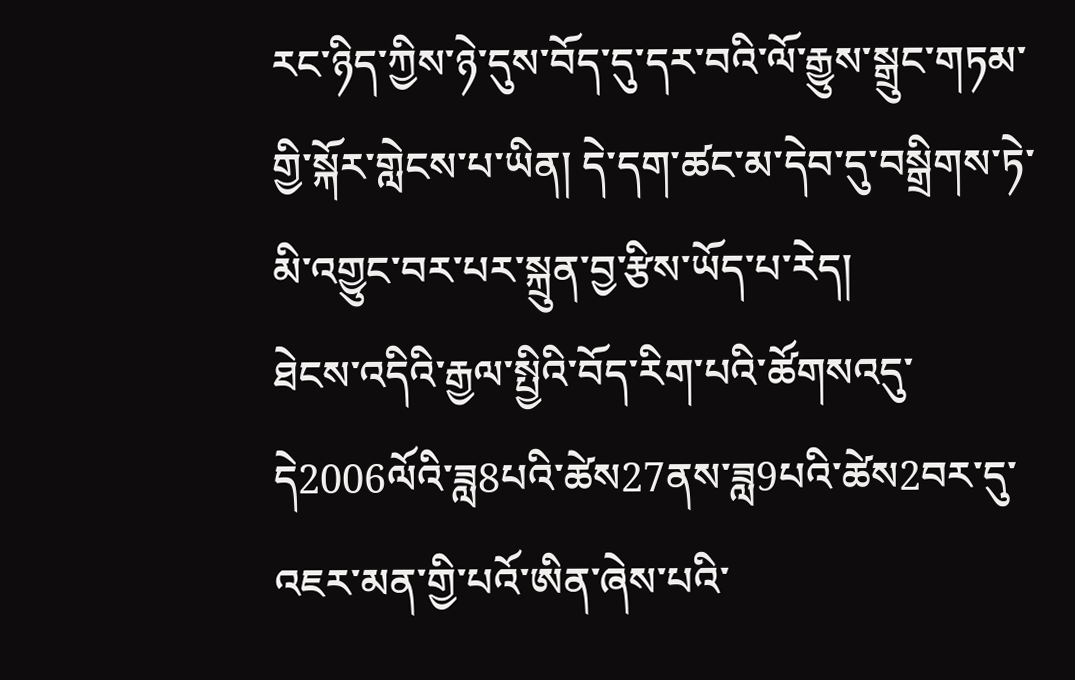རང་ཉིད་ཀྱིས་ཉེ་དུས་བོད་དུ་དར་བའི་ལོ་རྒྱུས་སྒྲུང་གཏམ་གྱི་སྐོར་གླེངས་པ་ཡིན། དེ་དག་ཚང་མ་དེབ་དུ་བསྒྲིགས་ཏེ་མི་འགྱུང་བར་པར་སྐྲུན་བྱ་རྩིས་ཡོད་པ་རེད།
ཐེངས་འདིའི་རྒྱལ་སྤྱིའི་བོད་རིག་པའི་ཚོགསའདུ་དེ2006ལོའི་ཟླ8པའི་ཚེས27ནས་ཟླ9པའི་ཚེས2བར་དུ་འཇར་མན་གྱི་པའོ་ཨིན་ཞེས་པའི་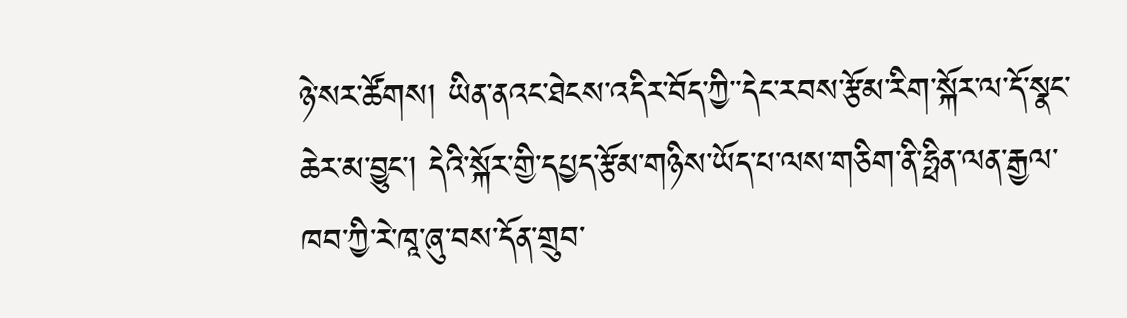ཉེ་སར་ཚོགས། ཡིན་ནའང་ཐེངས་འདིར་བོད་ཀྱི་་དེང་རབས་རྩོམ་རིག་སྐོར་ལ་དོ་སྣང་ཆེར་མ་བྱུང་། དེའི་སྐོར་གྱི་དཔྱད་རྩོམ་གཉིས་ཡོད་པ་ལས་གཅིག་ནི་ཧྥིན་ལན་རྒྱལ་ཁབ་ཀྱི་རེ་ཁཱ་ཞུ་བས་དོན་གྲུབ་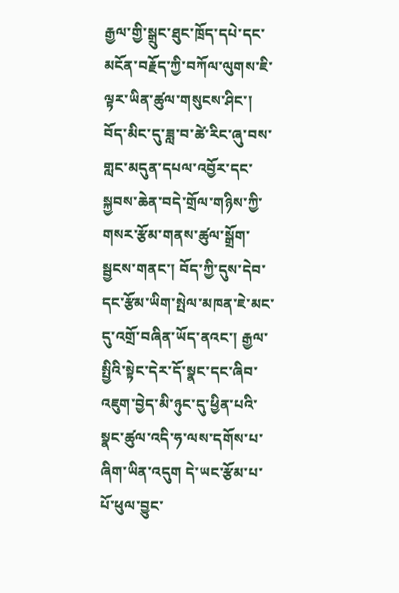རྒྱལ་གྱི་སྒྲུང་ཐུང་ཁྲོད་དཔེ་དང་མངོན་བརྗོད་ཀྱི་བཀོལ་ལུགས་ཇི་ལྟར་ཡིན་ཚུལ་གསུངས་ཤིང་། བོད་མིང་དུ་ཟླ་བ་ཚེ་རིང་ཞུ་བས་གླང་མདུན་དཔལ་འབྱོར་དང་སྐྱབས་ཆེན་བདེ་གྲོལ་གཉིས་ཀྱི་གསར་རྩོམ་གནས་ཚུལ་སྒྲོག་སྦྱངས་གནང་། བོད་ཀྱི་དུས་དེབ་དང་རྩོམ་ཡིག་སྤེལ་མཁན་ཇེ་མང་དུ་འགྲོ་བཞིན་ཡོད་ནའང་། རྒྱལ་སྤྱིའི་སྟེང་དེར་དོ་སྣང་དང་ཞིབ་འཇུག་བྱེད་མི་ཉུང་དུ་ཕྱིན་པའི་སྣང་ཚུལ་འདི་ཧ་ལས་དགོས་པ་ཞིག་ཡིན་འདུག དེ་ཡང་རྩོམ་པ་པོ་ཕུལ་བྱུང་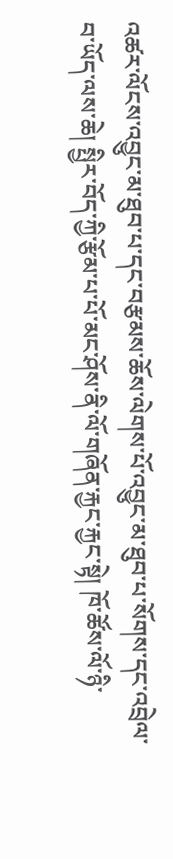འཚར་ལོངས་འབྱུང་མ་ཐུབ་པ་དང་བརྩམས་ཆོས་ལེགས་པོ་འབྱུང་མ་ཐུབ་པ་སོགས་དང་འབྲེལ་བ་ཡོད་ལས་ཆེ། སྤྱིར་བོད་ཀྱི་རྩོམ་པ་པོ་མང་ཤོས་ནི་ལོ་གཞོན་རྐྱང་རྐྱང་སྟེ། ཁོ་ཚོས་ལོ་ཉི་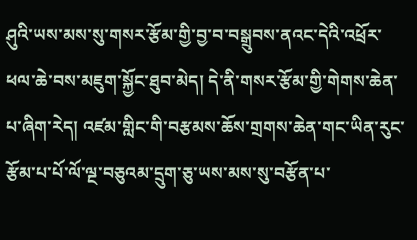ཤུའི་ཡས་མས་སུ་གསར་རྩོམ་གྱི་བྱ་བ་བསྒྲུབས་ནའང་དེའི་འཕྲོར་ཕལ་ཆེ་བས་མཇུག་སྐྱོང་ཐུབ་མེད། དེ་ནི་གསར་རྩོམ་གྱི་གེགས་ཆེན་པ་ཞིག་རེད། འཛམ་གླིང་གི་བརྩམས་ཆོས་གྲགས་ཆེན་གང་ཡིན་རུང་རྩོམ་པ་པོ་ལོ་ལྔ་བཅུའམ་དྲུག་ཅུ་ཡས་མས་སུ་བརྩོན་པ་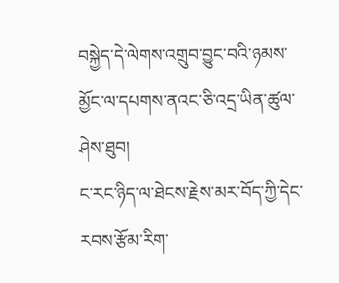བསྐྱེད་དེ་ལེགས་འགྲུབ་བྱུང་བའི་ཉམས་མྱོང་ལ་དཔགས་ནའང་ཅི་འདྲ་ཡིན་ཚུལ་ཤེས་ཐུབ།
ང་རང་ཉིད་ལ་ཐེངས་རྗེས་མར་བོད་ཀྱི་དེང་རབས་རྩོམ་རིག་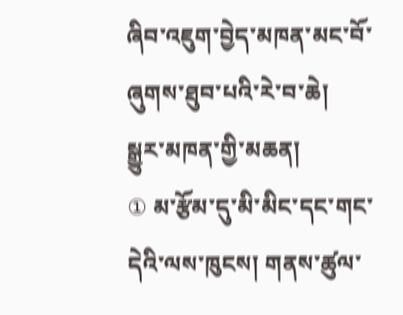ཞིབ་འཇུག་བྱེད་མཁན་མང་བོ་ཞུགས་ཐུབ་པའི་རེ་བ་ཆེ།
སྒྱུར་མཁན་གྱི་མཆན།
① མ་རྩོམ་དུ་མི་མིང་དང་གང་དེའི་ལས་ཁུངས། གནས་ཚུལ་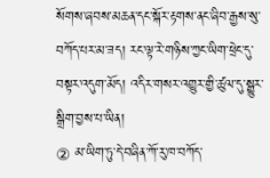སོགས་ཞབས་མཆན་དང་སྐོར་རྟགས་ནང་ཞིབ་རྒྱས་སུ་བཀོད་པར་མ་ཟད། རང་ལྟ་རེ་གཉིས་ཀྱང་ཡིག་ཕྲེང་དུ་བསྟར་འདུག་མོད། འདིར་གསར་འགྱུར་གྱི་ཚུལ་དུ་སྒྱུར་སྒྲིག་བྱས་པ་ཡིན།
② མ་ཡིག་ཏུ་དེ་བཞིན་ཀོ་རུ་ཁ་བཀོད་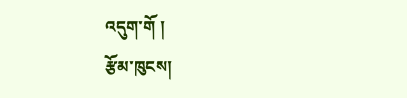འདུག་གོ །
རྩོམ་ཁུངས།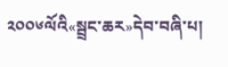༢༠༠༦ལོའི«སྦྲང་ཆར»དེབ་བཞི་པ།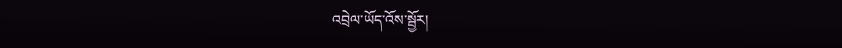འབྲེལ་ཡོད་འོས་སྦྱོར།